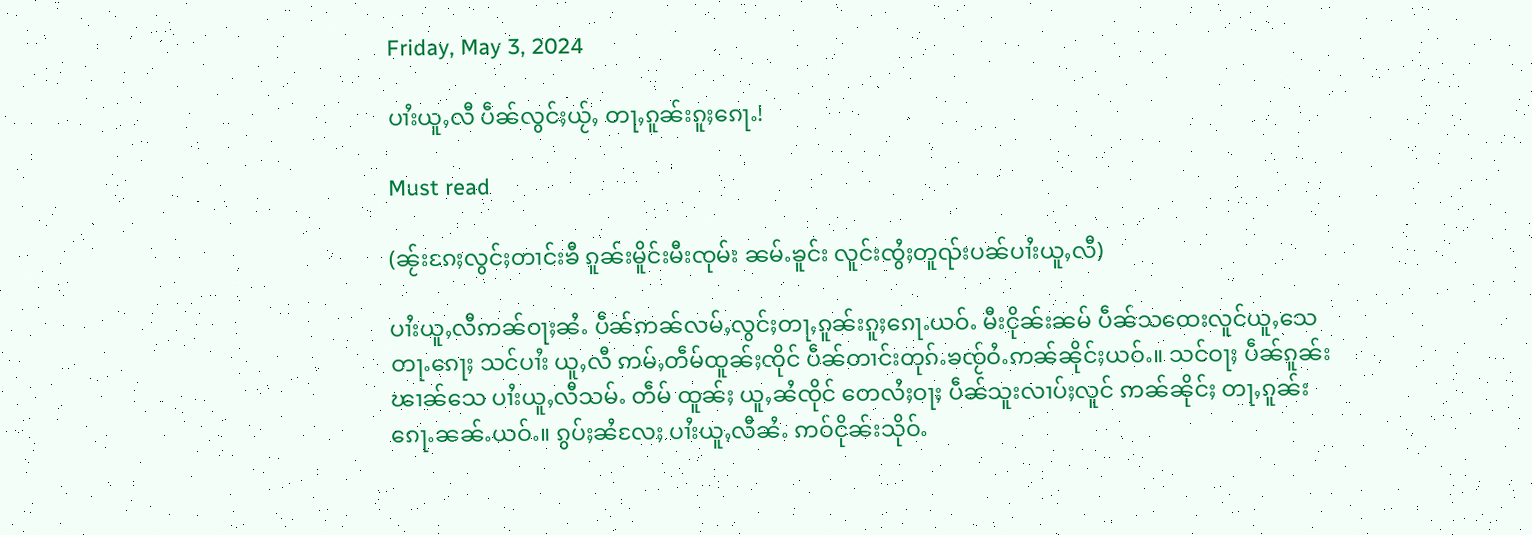Friday, May 3, 2024

ပၢႆးယူႇလီ ပဵၼ်လွင်ႈယႂ်ႇ တႃႇၵူၼ်းၵူႈၵေႃႉ!

Must read

(ၼႂ်းၵႄႈလွင်ႈတၢင်းၶီ ၵူၼ်းမိူင်းမီးၸုမ်း ၼမ်ႉၶူင်း လူင်းၸွႆႈတူၺ်းပၼ်ပၢႆးယူႇလီ)

ပၢႆးယူႇလီဢၼ်ဝႃႈၼႆႉ ပဵၼ်ဢၼ်လမ်ႇလွင်ႈတႃႇၵူၼ်းၵူႈၵေႃႉယဝ်ႉ မီးငိုၼ်းၼမ် ပဵၼ်သထေးလူင်ယူႇသေတႃႉၵေႃႈ သင်ပၢႆး ယူႇလီ ဢမ်ႇတဵမ်ထူၼ်ႈၸိုင် ပဵၼ်တၢင်းတုၵ်ႉၶၸႂ်ဝႆႉဢၼ်ၼိုင်ႈယဝ်ႉ။ သင်ဝႃႈ ပဵၼ်ၵူၼ်းၽၢၼ်သေ ပၢႆးယူႇလီသမ်ႉ တဵမ် ထူၼ်ႈ ယူႇၼႆၸိုင် တေလႆႈဝႃႈ ပဵၼ်သူးလၢပ်ႈလူင် ဢၼ်ၼိုင်ႈ တႃႇၵူၼ်းၵေႃႉၼၼ်ႉယဝ်ႉ။ ၵွပ်ႈၼႆလႄႈ ပၢႆးယူႇလီၼႆႉ ဢဝ်ငိုၼ်းသိုဝ်ႉ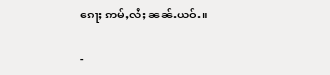ၵေႃႈ ဢမ်ႇလႆႈ ၼၼ်ႉယဝ်ႉ။

-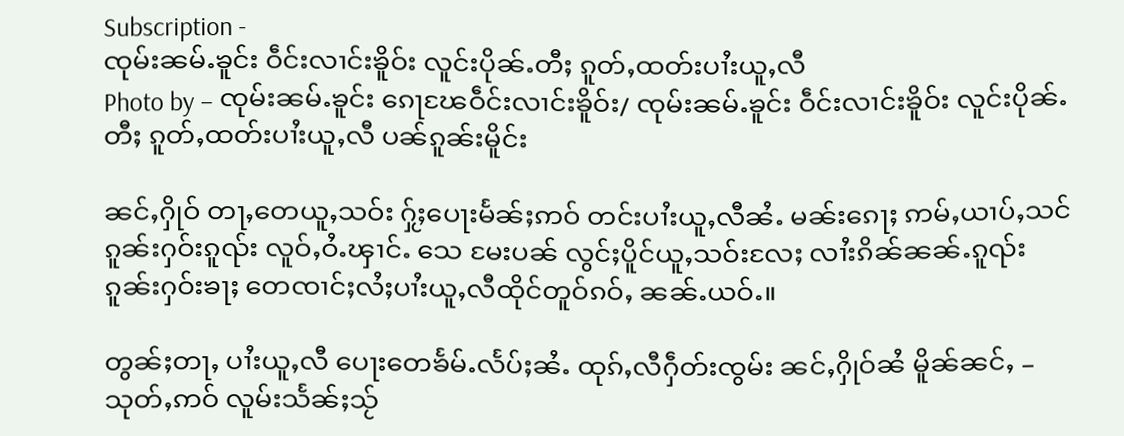Subscription -
ၸုမ်းၼမ်ႉၶူင်း ဝဵင်းလၢင်းၶိူဝ်း လူင်းပိုၼ်ႉတီႈ ၵူတ်ႇထတ်းပၢႆးယူႇလီ
Photo by – ၸုမ်းၼမ်ႉၶူင်း ၵေႃၽႄဝဵင်းလၢင်းၶိူဝ်း/ ၸုမ်းၼမ်ႉၶူင်း ဝဵင်းလၢင်းၶိူဝ်း လူင်းပိုၼ်ႉတီႈ ၵူတ်ႇထတ်းပၢႆးယူႇလီ ပၼ်ၵူၼ်းမိူင်း

ၼင်ႇႁိုဝ် တႃႇတေယူႇသဝ်း ႁႂ်ႈပေႃးမႅၼ်ႈဢဝ် တင်းပၢႆးယူႇလီၼႆႉ မၼ်းၵေႃႈ ဢမ်ႇယၢပ်ႇသင် ၵူၼ်းႁဝ်းၵူၺ်း လူဝ်ႇဝႆႉၾၢင်ႉ သေ မႄးပၼ် လွင်ႈပိူင်ယူႇသဝ်းလႄႈ လၢႆးၵိၼ်ၼၼ်ႉၵူၺ်း ၵူၼ်းႁဝ်းၶႃႈ တေၸၢင်ႈလႆႈပၢႆးယူႇလီထိုင်တူဝ်ၵဝ်ႇ ၼၼ်ႉယဝ်ႉ။

တွၼ်ႈတႃႇ ပၢႆးယူႇလီ ပေႃးတေၶႅမ်ႉလႅပ်ႈၼႆႉ ထုၵ်ႇလီႁဵတ်းၸွမ်း ၼင်ႇႁိုဝ်ၼႆ မိူၼ်ၼင်ႇ – သုတ်ႇဢဝ် လူမ်းသႅၼ်ႈသႂ်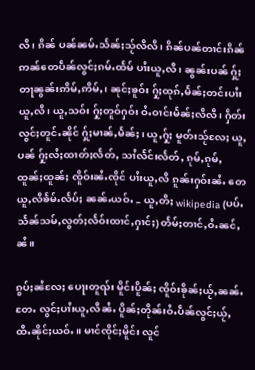လီ၊ ၵိၼ် ပၼ်ၼမ်ႉသႅၼ်ႈသႂ်လီလီ၊ ၵိၼ်ပၼ်တၢင်းၵိၼ် ဢၼ်တေပဵၼ်လွင်ႈၵမ်ႉထႅမ် ပၢႆးယူႇလီ၊ ၼွၼ်းပၼ် ႁႂ်ႈတႃၼွၼ်းဢိမ်ႇဢိမ်ႇ၊ ၼုင်ႈၶူဝ်း ႁႂ်ႈထုၵ်ႇမႅၼ်ႈတင်းပၢႆးယူႇလီ၊ ယူႇသဝ်း ႁႂ်ႈတူဝ်ႁဝ်း ဝႆႉဝၢင်းမႅၼ်ႈလီလီ၊ ႁဵတ်းလွင်ႈတူင်ႉၼိုင် ႁႂ်ႈမၢၼ်ႇမႅၼ်ႈ၊ ယူႇႁႂ်ႈ မူတ်းသႂ်လႄႈ ယူႇပၼ် ႁႂ်ႈလႆႈထၢတ်ႈလႅတ်ႇ သၢႆလႅင်းလႅတ်ႇ ၵုမ်ႇၵုမ်ႇထူၼ်ႈထူၼ်ႈ ၸိူဝ်းၼႆႉၸိုင် ပၢႆးယူႇလီ ၵူၼ်းႁဝ်းၼႆႉ တေ ယူႇလီၶႅမ်ႉလႅပ်ႈ ၼၼ်ႉယဝ်ႉ – ယူႇတီႈ wikipedia (ပပ်ႉသႅၼ်သမ်ႇလွတ်ႈလႅဝ်းထၢင်ႇႁၢင်ႈ) တႅမ်ႈတၢင်ႇဝႆႉၼင်ႇၼႆ။

ၵွပ်ႈၼႆလႄႈ ပေႃးတူၺ်း မိူင်းပိူၼ်ႈ ၸိူဝ်းၶိုၼ်ႈယႂ်ႇၼၼ်ႉတႄႉ လွင်ႈပၢႆးယူႇလီၼႆႉ ပိူၼ်ႈတိုၼ်းဝႆႉပဵၼ်လွင်ႈယႂ်ႇ ထီႉၼိုင်ႈယဝ်ႉ။ မၢင်ၸိုင်ႈမိူင်း လူင်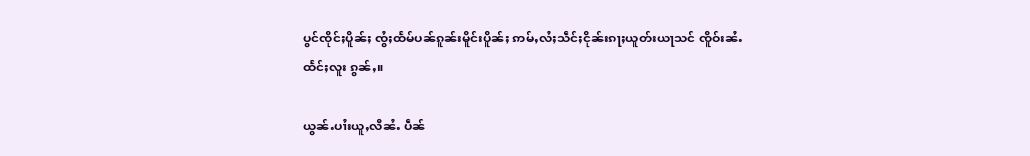ပွင်ၸိုင်ႈပိူၼ်ႈ ၸွႆႈထႅမ်ပၼ်ၵူၼ်းမိူင်းပိူၼ်ႈ ဢမ်ႇလႆႈသဵင်ႈငိုၼ်းၵႃႈယူတ်းယႃသင် ၸိူဝ်းၼႆႉထႅင်ႈလူး ၵွၼ်ႇ။

ယွၼ်ႉပၢႆးယူႇလီၼႆႉ ပဵၼ်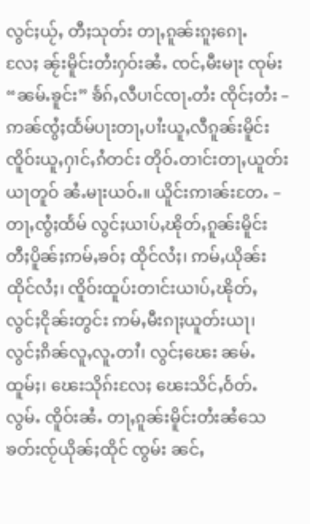လွင်ႈယႂ်ႇ တီႈသုတ်း တႃႇၵူၼ်းၵူႈၵေႃႉလႄႈ ၼႂ်းမိူင်းတႆးႁဝ်းၼႆႉ ၸင်ႇမီးမႃး ၸုမ်း “ၼမ်ႉၶူင်း” ၶႅၵ်ႇလီပၢင်ၸႃႉတႆး ၸိုင်ႈတႆး – ဢၼ်ၸွႆႈထႅမ်ပႃးတႃႇပၢႆးယူႇလီၵူၼ်းမိူင်းၸိူဝ်းယူႇႁၢင်ႇၵႆတင်း တိုဝ်ႉတၢင်းတႃႇယူတ်းယႃတူဝ် ၼႆႉမႃးယဝ်ႉ။ ယိူင်းဢၢၼ်းတႄႉ – တႃႇၸွႆႈထႅမ် လွင်ႈယၢပ်ႇၽိုတ်ႇၵူၼ်းမိူင်း တီႈပိူၼ်ႈဢမ်ႇၶဝ်ႈ ထိုင်လႆႈ၊ ဢမ်ႇယိုၼ်းထိုင်လႆႈ၊ ၸိူဝ်းထူပ်းတၢင်းယၢပ်ႇၽိုတ်ႇ လွင်ႈငိုၼ်းတွင်း ဢမ်ႇမီးၵႃႈယူတ်းယႃ၊ လွင်ႈၵိၼ်လူႇလူႉတၢႆ၊ လွင်ႈၽေး ၼမ်ႉထူမ်ႈ၊ ၽေးသိုၵ်းလႄႈ ၽေးသိင်ႇဝႅတ်ႉလွမ်ႉ ၸိူဝ်းၼႆႉ တႃႇၵူၼ်းမိူင်းတႆးၼႆသေ ၶတ်းၸႂ်ယိုၼ်ႈထိုင် ၸွမ်း ၼင်ႇ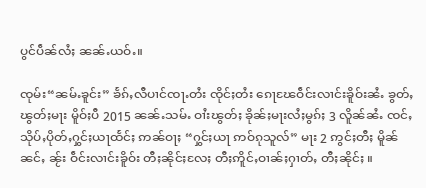ပွင်ပဵၼ်လႆႈ ၼၼ်ႉယဝ်ႉ။

ၸုမ်း“ၼမ်ႉၶူင်း” ၶႅၵ်ႇလီပၢင်ၸႃႉတႆး ၸိုင်ႈတႆး ၵေႃၽႄဝဵင်းလၢင်းၶိူဝ်းၼႆႉ ၶွတ်ႇၽွတ်ႈမႃး မိူဝ်ႈပီ 2015 ၼၼ်ႉသမ်ႉ ဝၢႆးၽွတ်ႈ ၶိုၼ်ႈမႃးလႆႈမွၵ်ႈ 3 လိူၼ်ၼႆႉ ၸင်ႇသိုပ်ႇပိုတ်ႇႁွင်ႈယႃထႅင်ႈ ဢၼ်ဝႃႈ “ႁွင်ႈယႃ ဢဝ်ၵုသူလ်” မႃး 2 ဢွင်ႈတီႈ မိူၼ်ၼင်ႇ ၼႂ်း ဝဵင်းလၢင်းၶိူဝ်း တီႈၼိုင်ႈလႄႈ တီႈဢိူင်ႇဝၢၼ်ႈႁၢတ်ႇ တီႈၼိုင်ႈ ။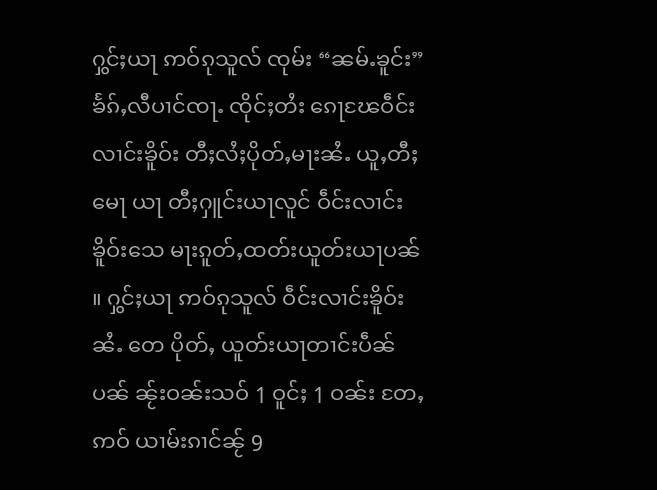ႁွင်ႈယႃ ဢဝ်ၵုသူလ် ၸုမ်း “ၼမ်ႉၶူင်း” ၶႅၵ်ႇလီပၢင်ၸႃႉ ၸိုင်ႈတႆး ၵေႃၽႄဝဵင်းလၢင်းၶိူဝ်း တီႈလႆႈပိုတ်ႇမႃးၼႆႉ ယူႇတီႈ မေႃ ယႃ တီႈႁူင်းယႃလူင် ဝဵင်းလၢင်းၶိူဝ်းသေ မႃးၵူတ်ႇထတ်းယူတ်းယႃပၼ် ။ ႁွင်ႈယႃ ဢဝ်ၵုသူလ် ဝဵင်းလၢင်းၶိူဝ်းၼႆႉ တေ ပိုတ်ႇ ယူတ်းယႃတၢင်းပဵၼ်ပၼ် ၼႂ်းဝၼ်းသဝ် 1 ဝူင်ႈ 1 ဝၼ်း တႄႇဢဝ် ယၢမ်းၵၢင်ၼႂ် 9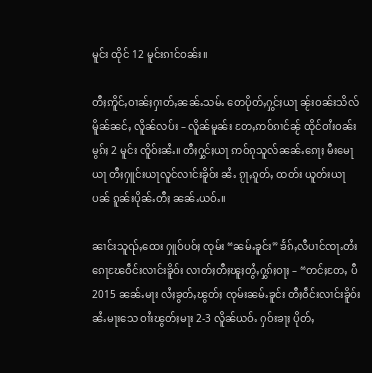မူင်း ထိုင် 12 မူင်းၵၢင်ဝၼ်း။

တီႈဢိူင်ႇဝၢၼ်ႈႁၢတ်ႇၼၼ်ႉသမ်ႉ တေပိုတ်ႇႁွင်ႈယႃ ၼႂ်းဝၼ်းသိလ် မိူၼ်ၼင်ႇ လိူၼ်လပ်း – လိူၼ်မူၼ်း တႄႇဢဝ်ၵၢင်ၼႂ် ထိုင်ဝၢႆးဝၼ်းမွၵ်ႈ 2 မူင်း ၸိူဝ်းၼႆႉ။ တီႈႁွင်ႈယႃ ဢဝ်ၵုသူလ်ၼၼ်ႉၵေႃႈ မီးမေႃယႃ တီႈႁူင်းယႃလူင်လၢင်းၶိူဝ်း ၼႆႉ ၵႂႃႇၵူတ်ႇ ထတ်း ယူတ်းယႃပၼ် ၵူၼ်းပိုၼ်ႉတီႈ ၼၼ်ႉယဝ်ႉ။

ၼၢင်းသူၺ်ႇထေး ႁူဝ်ပဝ်ႈ ၸုမ်း “ၼမ်ႉၶူင်း” ၶႅၵ်ႇလီပၢင်ၸႃႉတႆး ၵေႃၽႄဝဵင်းလၢင်းၶိူဝ်း လၢတ်ႈတီႈၽူႈတွႆႇႁွၵ်ႈဝႃႈ – “တင်ႈတႄႇ ပီ 2015 ၼၼ်ႉမႃး လႆႈၶွတ်ႇၽွတ်ႈ ၸုမ်းၼမ်ႉၶူင်း တီႈဝဵင်းလၢင်းၶိူဝ်းၼႆႉမႃးသေ ဝၢႆးၽွတ်ႈမႃး 2-3 လိူၼ်ယဝ်ႉ ႁဝ်းၶႃႈ ပိုတ်ႇ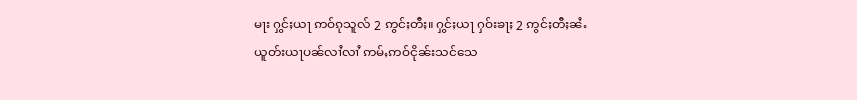မႃး ႁွင်ႈယႃ ဢဝ်ၵုသူလ် 2 ဢွင်ႈတီႈ။ ႁွင်ႈယႃ ႁဝ်းၶႃႈ 2 ဢွင်ႈတီႈၼႆႉ ယူတ်းယႃပၼ်လၢႆလၢႆ ဢမ်ႇဢဝ်ငိုၼ်းသင်သေ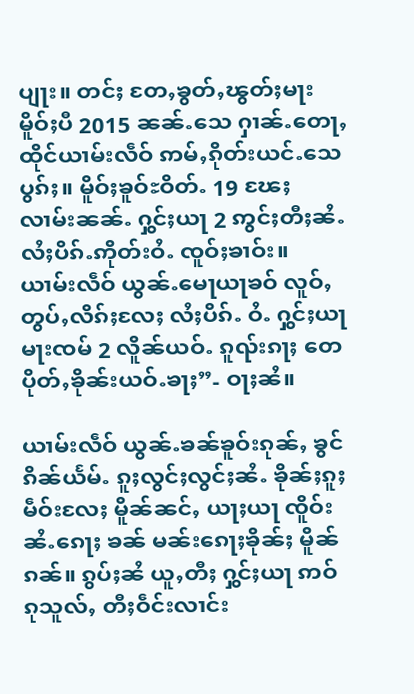ပျႃး။ တင်ႈ တႄႇၶွတ်ႇၽွတ်ႈမႃး မိူဝ်ႈပီ 2015 ၼၼ်ႉသေ ႁၢၼ်ႉတေႃႇထိုင်ယၢမ်းလဵဝ် ဢမ်ႇၵိုတ်းယင်ႉသေပွၵ်ႈ။ မိူဝ်ႈၶူဝ်ႊဝိတ်ႉ 19 ၽႄႈ လၢမ်းၼၼ်ႉ ႁွင်ႈယႃ 2 ဢွင်ႈတီႈၼႆႉ လႆႈပိၵ်ႉဢိုတ်းဝႆႉ ၸူဝ်ႈၶၢဝ်း။ ယၢမ်းလဵဝ် ယွၼ်ႉမေႃယႃၶဝ် လူဝ်ႇတွပ်ႇလိၵ်ႈလႄႈ လႆႈပိၵ်ႉ ဝႆႉ ႁွင်ႈယႃမႃးၸမ် 2 လိူၼ်ယဝ်ႉ ၵူၺ်းၵႃႈ တေပိုတ်ႇၶိုၼ်းယဝ်ႉၶႃႈ”- ဝႃႈၼႆ။

ယၢမ်းလဵဝ် ယွၼ်ႉၶၼ်ၶူဝ်းၵုၼ်ႇ ၶွင်ၵိၼ်ယႅမ်ႉ ၵူႈလွင်ႈလွင်ႈၼႆႉ ၶိုၼ်ႈၵူႈမဵဝ်းလႄႈ မိူၼ်ၼင်ႇ ယႃႈယႃ ၸိူဝ်းၼႆႉၵေႃႈ ၶၼ် မၼ်းၵေႃႈၶိုၼ်ႈ မိူၼ်ၵၼ်။ ၵွပ်ႈၼႆ ယူႇတီႈ ႁွင်ႈယႃ ဢဝ်ၵုသူလ်ႇ တီႈဝဵင်းလၢင်း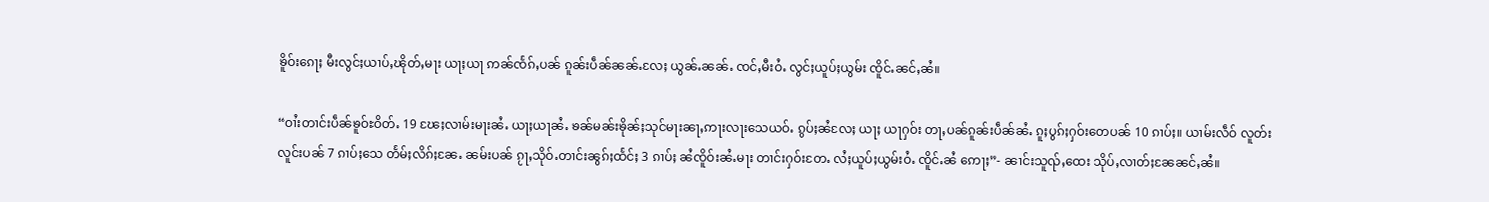ၶိူဝ်းၵေႃႈ မီးလွင်ႈယၢပ်ႇၽိုတ်ႇမႃး ယႃႈယႃ ဢၼ်ၸႅၵ်ႇပၼ် ၵူၼ်းပဵၼ်ၼၼ်ႉလႄႈ ယွၼ်ႉၼၼ်ႉ ၸင်ႇမီးဝႆႉ လွင်ႈယူပ်ႈယွမ်း ၸိူင်ႉၼင်ႇၼႆ။

“ဝၢႆးတၢင်းပဵၼ်ၶူဝ်ႊဝိတ်ႉ 19 ၽႄႈလၢမ်းမႃးၼႆႉ ယႃႈယႃၼႆႉ ၶၼ်မၼ်းၶိုၼ်ႈသုင်မႃးၼႃႇဢႃးလႃးသေယဝ်ႉ ၵွပ်ႈၼႆလႄႈ ယႃႈ ယႃႁဝ်း တႃႇပၼ်ၵူၼ်းပဵၼ်ၼႆႉ ၵူႈပွၵ်ႈႁဝ်းတေပၼ် 10 ၵၢပ်ႈ။ ယၢမ်းလဵဝ် လူတ်းလူင်းပၼ် 7 ၵၢပ်ႈသေ တႅမ်ႈလိၵ်ႈၼႄႉ ၼမ်းပၼ် ၵႂႃႇသိုဝ်ႉတၢင်းၼွၵ်ႈထႅင်ႈ 3 ၵၢပ်ႈ ၼႆၸိူဝ်းၼႆႉမႃး တၢင်းႁဝ်းတႄႉ လႆႈယူပ်ႈယွမ်းဝႆႉ ၸိူင်ႉၼႆ ဢေႃႈ”- ၼၢင်းသူၺ်ႇထေး သိုပ်ႇလၢတ်ႈၼႄၼင်ႇၼႆ။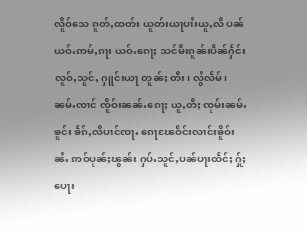လိူဝ်သေ ၵူတ်ႇထတ်း ယူတ်းယႃပၢႆးယူႇလီ ပၼ်ယဝ်ႉဢမ်ႇၵႃး ယဝ်ႉၵေႃႈ သင်မီးၵူၼ်းပဵၼ်ႁႅင်း လူဝ်ႇသူင်ႇ ႁူင်းယႃ တူၼ်ႈ တီး၊ လွႆလႅမ်၊ ၼမ်ႉၸၢင် ၸိူဝ်းၼၼ်ႉၵေႃႈ ယူႇတီႈ ၸုမ်းၼမ်ႉၶူင်း ၶႅၵ်ႇလီပၢင်ၸႃႉ ၵေႃၽႄဝဵင်းလၢင်းၶိူဝ်းၼႆႉ ဢဝ်ပုၼ်ႈၽွၼ်း ႁပ်ႉသူင်ႇပၼ်ပႃးထႅင်ႈ ႁႂ်ႈပေႃး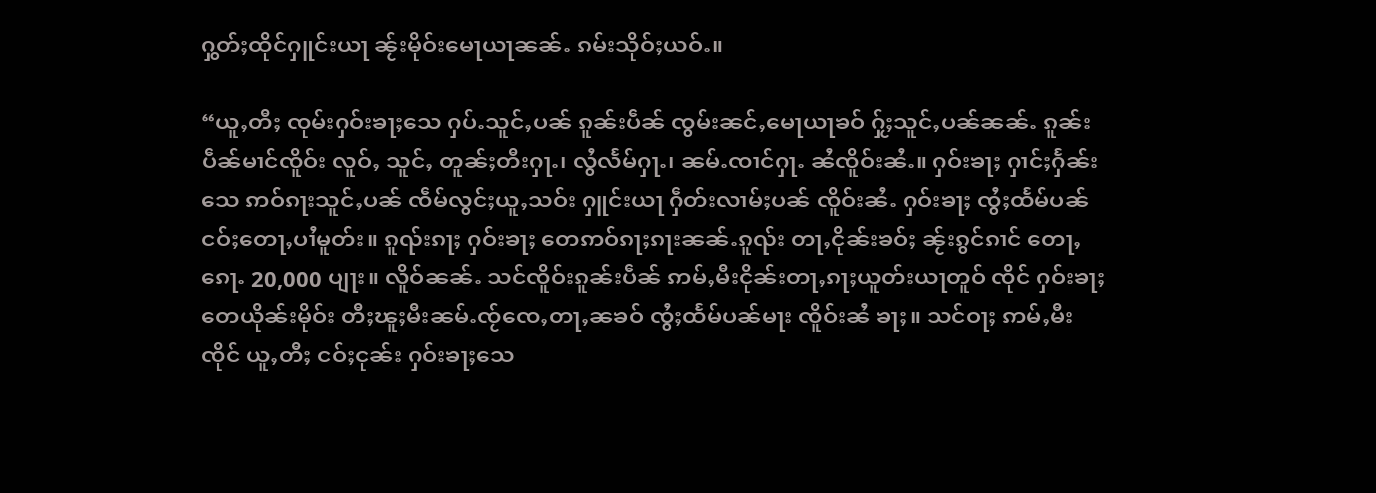ႁွတ်ႈထိုင်ႁူင်းယႃ ၼႂ်းမိုဝ်းမေႃယႃၼၼ်ႉ ၵမ်းသိုဝ်ႈယဝ်ႉ။

“ယူႇတီႈ ၸုမ်းႁဝ်းၶႃႈသေ ႁပ်ႉသူင်ႇပၼ် ၵူၼ်းပဵၼ် ၸွမ်းၼင်ႇမေႃယႃၶဝ် ႁႂ်ႈသူင်ႇပၼ်ၼၼ်ႉ ၵူၼ်းပဵၼ်မၢင်ၸိူဝ်း လူဝ်ႇ သူင်ႇ တူၼ်ႈတီးႁႃႉ၊ လွႆလႅမ်ႁႃႉ၊ ၼမ်ႉၸၢင်ႁႃႉ ၼႆၸိူဝ်းၼႆႉ။ ႁဝ်းၶႃႈ ႁၢင်ႈႁႅၼ်းသေ ဢဝ်ၵႃးသူင်ႇပၼ် ၸဵမ်လွင်ႈယူႇသဝ်း ႁူင်းယႃ ႁဵတ်းလၢမ်ႈပၼ် ၸိူဝ်းၼႆႉ ႁဝ်းၶႃႈ ၸွႆႈထႅမ်ပၼ် ငဝ်ႈတေႃႇပၢႆမူတ်း။ ၵူၺ်းၵႃႈ ႁဝ်းၶႃႈ တေဢဝ်ၵႃႈၵႃးၼၼ်ႉၵူၺ်း တႃႇငိုၼ်းၶဝ်ႈ ၼႂ်းၵွင်ၵၢင် တေႃႇၵေႃႉ 20,000 ပျႃး။ လိူဝ်ၼၼ်ႉ သင်ၸိူဝ်းၵူၼ်းပဵၼ် ဢမ်ႇမီးငိုၼ်းတႃႇၵႃႈယူတ်းယႃတူဝ် ၸိုင် ႁဝ်းၶႃႈ တေယိုၼ်းမိုဝ်း တီႈၽူႈမီးၼမ်ႉၸႂ်ၸေႇတႃႇၼၶဝ် ၸွႆႈထႅမ်ပၼ်မႃး ၸိူဝ်းၼႆ ၶႃႈ။ သင်ဝႃႈ ဢမ်ႇမီးၸိုင် ယူႇတီႈ ငဝ်ႈငုၼ်း ႁဝ်းၶႃႈသေ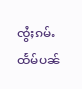ၸွႆႈၵမ်ႉထႅမ်ပၼ်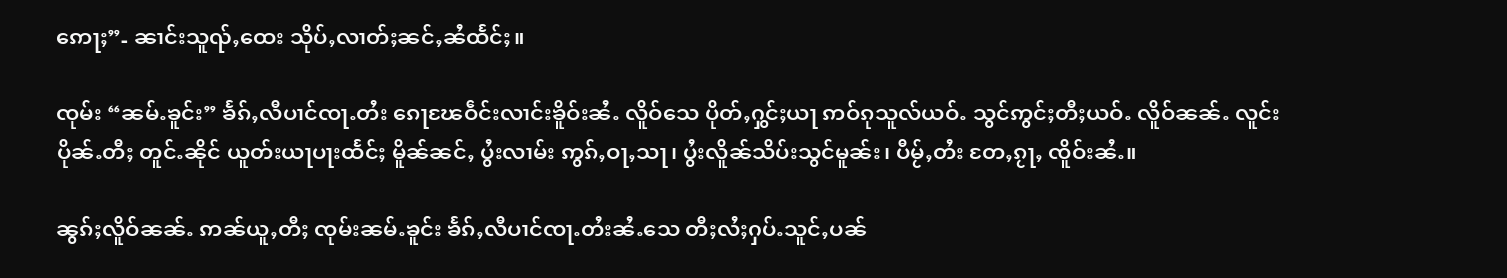ဢေႃႈ”- ၼၢင်းသူၺ်ႇထေး သိုပ်ႇလၢတ်ႈၼင်ႇၼႆထႅင်ႈ။

ၸုမ်း “ၼမ်ႉၶူင်း” ၶႅၵ်ႇလီပၢင်ၸႃႉတႆး ၵေႃၽႄဝဵင်းလၢင်းၶိူဝ်းၼႆႉ လိူဝ်သေ ပိုတ်ႇႁွင်ႈယႃ ဢဝ်ၵုသူလ်ယဝ်ႉ သွင်ဢွင်ႈတီႈယဝ်ႉ လိူဝ်ၼၼ်ႉ လူင်းပိုၼ်ႉတီႈ တူင်ႉၼိုင် ယူတ်းယႃပႃးထႅင်ႈ မိူၼ်ၼင်ႇ ပွႆးလၢမ်း ဢွၵ်ႇဝႃႇသႃ၊ ပွႆးလိူၼ်သိပ်းသွင်မူၼ်း၊ ပီမႂ်ႇတႆး တႄႇၵႂႃႇ ၸိူဝ်းၼႆႉ။

ၼွၵ်ႈလိူဝ်ၼၼ်ႉ ဢၼ်ယူႇတီႈ ၸုမ်းၼမ်ႉၶူင်း ၶႅၵ်ႇလီပၢင်ၸႃႉတႆးၼႆႉသေ တီႈလႆႈႁပ်ႉသူင်ႇပၼ်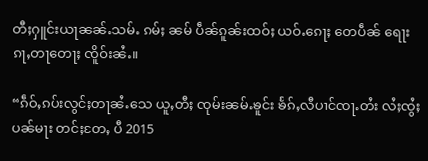တီႈႁူင်းယႃၼၼ်ႉသမ်ႉ ၵမ်ႈ ၼမ် ပဵၼ်ၵူၼ်းထဝ်ႈ ယဝ်ႉၵေႃႈ တေပဵၼ် ရေႃးၵႃႇတႃတေႃႈ ၸိူဝ်းၼႆႉ။

“ၵဵဝ်ႇၵပ်းလွင်ႈတႃၼႆႉသေ ယူႇတီႈ ၸုမ်းၼမ်ႉၶူင်း ၶႅၵ်ႇလီပၢင်ၸႃႉတႆး လႆႈၸွႆႈပၼ်မႃး တင်ႈတႄႇ ပီ 2015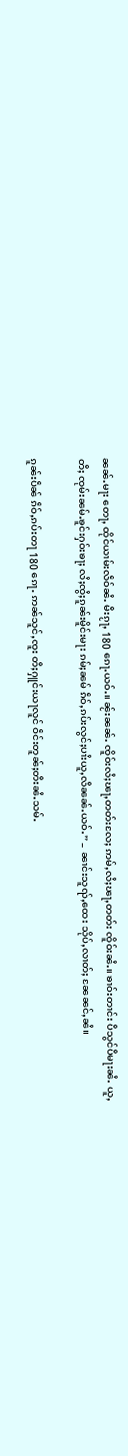ၼၼ်ႉမႃး တေႃႇ ထိုင်ယၢမ်းလဵဝ်ၼႆႉ မီးၵႂႃႇ 180 ၵေႃႉယဝ်ႉ။ ၼႂ်းၼၼ်ႉ ၸိူဝ်းလႆႈၽႃႇတတ်းလႄႈ ဢမ်ႇလႆႈၽႃႇတတ်း ၸိူဝ်းၼႆႉ။ ၶၢဝ်းတၢင်း ပီသွင်ပီမႃးၼႆႉ ယူႇတီႈ ၸုမ်းၼမ်ႉၶူင်းႁဝ်းၶႃႈ လႆႈၸွႆႈၵူၼ်းမိူင်းမႃး ၵမ်ႈၼမ် ၵဵဝ်ႇၵပ်းလွင်ႈပၢႆးယူႇလီၼၼ်ႉယဝ်ႉ” – ၼၢင်းသူၺ်ႇထေး သိုပ်ႇလၢတ်ႈ ၼႄၼင်ႇၼႆ။

ၵူၼ်းပဵၼ် ၵဵဝ်ႇၵပ်းတႃ 180 ၵေႃႉ ဢၼ်သူင်ႇၸူး တီႈႁူင်းယႃလူင် ဝဵင်းတူၼ်ႈတီးၼႆႉသမ်ႉ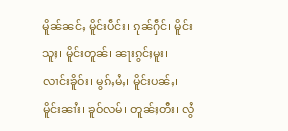မိူၼ်ၼင်ႇ မိူင်းပဵင်း၊ ၵုၼ်ႁဵင်၊ မိူင်းသူႈ၊ မိူင်းတူၼ်၊ ၼႃးၵွင်ႈမူး၊ လၢင်းၶိူဝ်း၊ မွၵ်ႇမႆႇ၊ မိူင်းပၼ်ႇ၊ မိူင်းၼၢႆး၊ ၶူဝ်လမ်၊ တူၼ်ႈတီး၊ လွႆ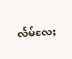လႅမ်လႄႈ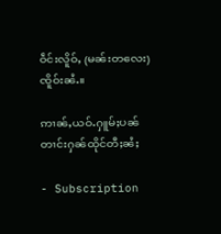ဝဵင်းလိူဝ်ႇ (မၼ်းတလေး) ၸိူဝ်းၼႆႉ။

ဢၢၼ်ႇယဝ်ႉႁူမ်ႈပၼ်တၢင်းႁၼ်ထိုင်တီႈၼႆႈ

- Subscription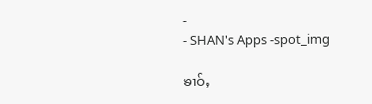-
- SHAN's Apps -spot_img

ၶၢဝ်ႇ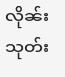လိုၼ်းသုတ်း